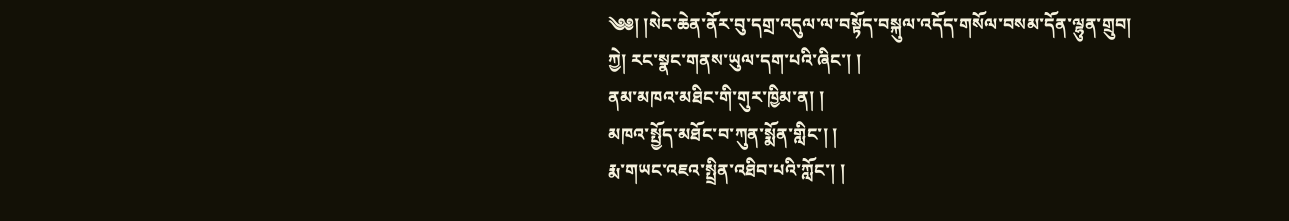༄༅། །སེང་ཆེན་ནོར་བུ་དགྲ་འདུལ་ལ་བསྟོད་བསྐུལ་འདོད་གསོལ་བསམ་དོན་ལྷུན་གྲུབ།
ཀྱེ། རང་སྣང་གནས་ཡུལ་དག་པའི་ཞིང་། །
ནམ་མཁའ་མཐིང་གི་གུར་ཁྱིམ་ན། །
མཁའ་སྤྱོད་མཐོང་བ་ཀུན་སྨོན་གླིང་། །
རྨ་གཡང་འཇའ་སྤྲིན་འཐིབ་པའི་ཀློང་། །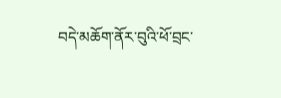བདེ་མཆོག་ནོར་བུའི་ཕོ་བྲང་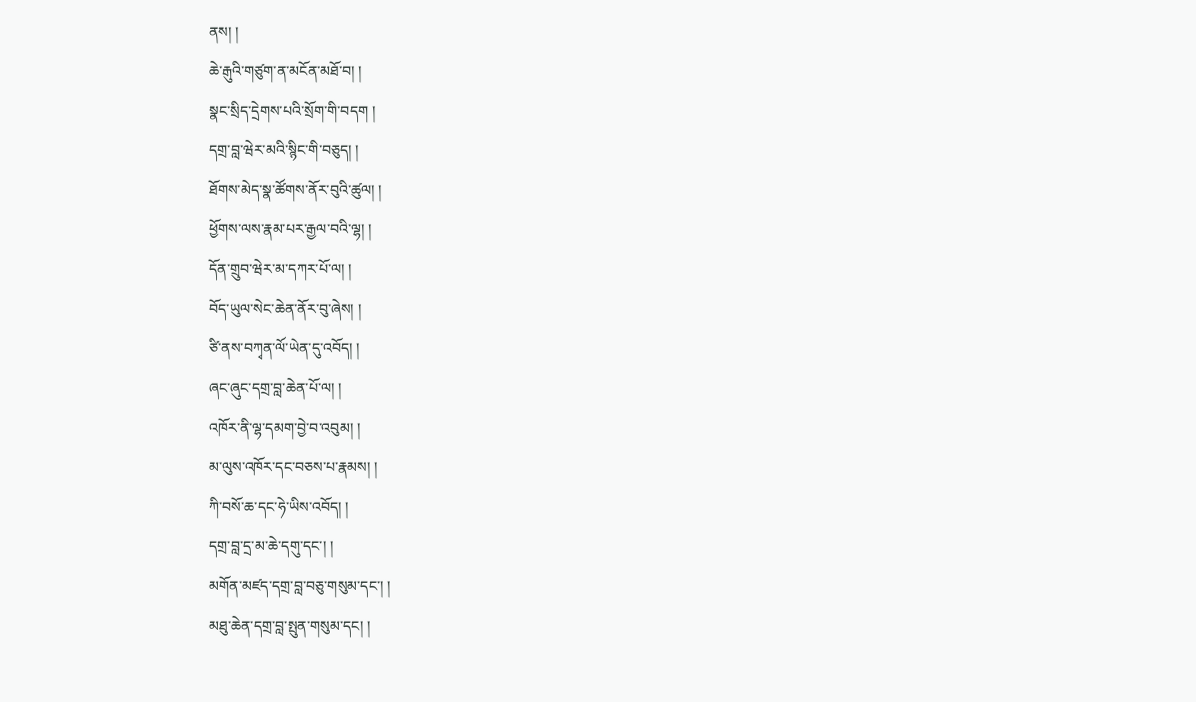ནས། །
ཆེ་རྒུའི་གཙུག་ན་མངོན་མཐོ་བ། །
སྣང་སྲིད་དྲེགས་པའི་སྲོག་གི་བདག །
དགྲ་བླ་ཝེར་མའི་སྙིང་གི་བཅུད། །
ཐོགས་མེད་སྣ་ཚོགས་ནོར་བུའི་ཚུལ། །
ཕྱོགས་ལས་རྣམ་པར་རྒྱལ་བའི་ལྷ། །
དོན་གྲུབ་ཝེར་མ་དཀར་པོ་ལ། །
བོད་ཡུལ་སེང་ཆེན་ནོར་བུ་ཞེས། །
ཙི་ནས་བཀྭན་ལོ་ཡེན་དུ་འབོད། །
ཞང་ཞུང་དགྲ་བླ་ཆེན་པོ་ལ། །
འཁོར་ནི་ལྷ་དམག་བྱེ་བ་འབུམ། །
མ་ལུས་འཁོར་དང་བཅས་པ་རྣམས། །
ཀི་བསོ་ཆ་དང་ཧེ་ཡིས་འབོད། །
དགྲ་བླ་དྲ་མ་ཆེ་དགུ་དང་། །
མགོན་མཛད་དགྲ་བླ་བཅུ་གསུམ་དང་། །
མཐུ་ཆེན་དགྲ་བླ་སྤུན་གསུམ་དང། །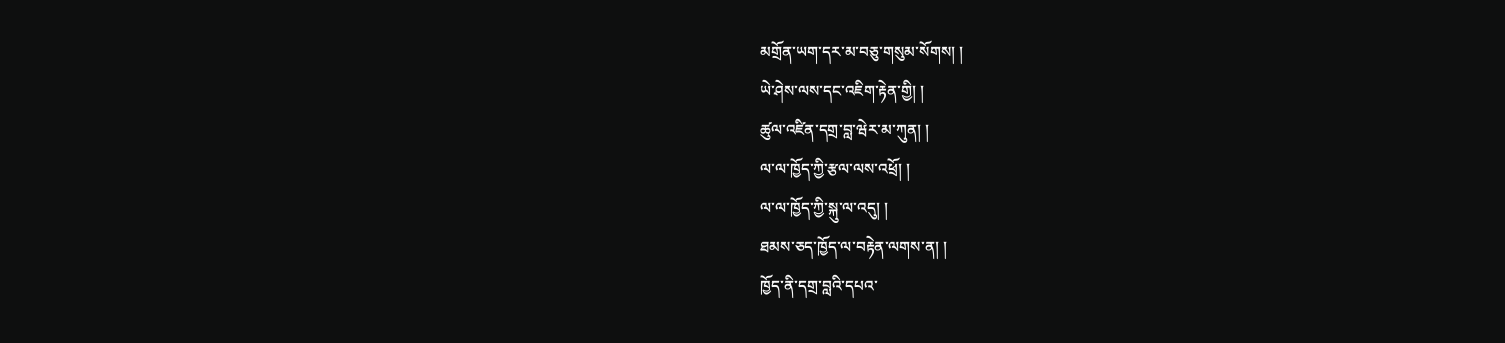མགྲོན་ཡག་དར་མ་བཅུ་གསུམ་སོགས། །
ཡེ་ཤེས་ལས་དང་འཇིག་རྟེན་གྱི། །
ཚུལ་འཛིན་དགྲ་བླ་ཝེར་མ་ཀུན། །
ལ་ལ་ཁྱོད་ཀྱི་རྩལ་ལས་འཕྲོ། །
ལ་ལ་ཁྱོད་ཀྱི་སྐུ་ལ་འདུ། །
ཐམས་ཅད་ཁྱོད་ལ་བརྟེན་ལགས་ན། །
ཁྱོད་ནི་དགྲ་བླའི་དཔའ་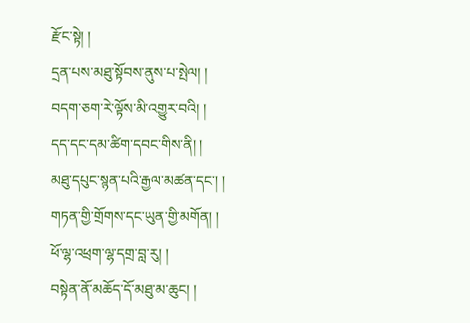རྫོང་སྟེ། །
དྲན་པས་མཐུ་སྟོབས་ནུས་པ་སྤེལ། །
བདག་ཅག་རེ་ལྟོས་མི་འགྱུར་བའི། །
དད་དང་དམ་ཚིག་དབང་གིས་ནི། །
མཐུ་དཔུང་སྙན་པའི་རྒྱལ་མཚན་དང་། །
གཏན་གྱི་གྲོགས་དང་ཡུན་གྱི་མགོན། །
ཕོ་ལྷ་འཕྲག་ལྷ་དགྲ་བླ་རུ། །
བསྟེན་ནོ་མཆོད་དོ་མཐུ་མ་ཆུང། །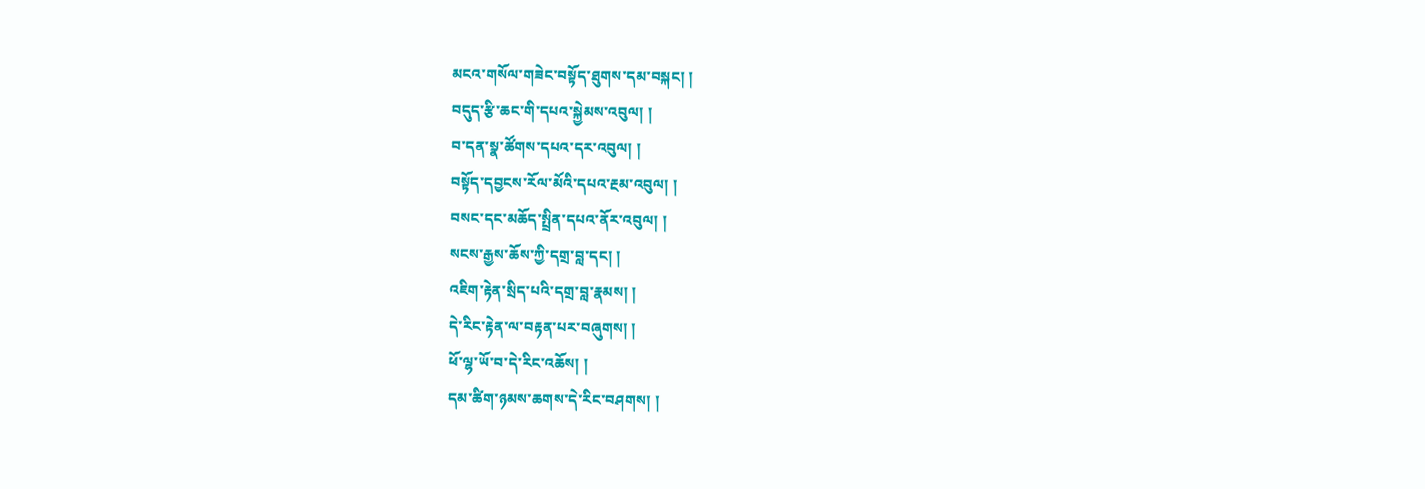མངའ་གསོལ་གཟེང་བསྟོད་ཐུགས་དམ་བསྐང། །
བདུད་རྩི་ཆང་གི་དཔའ་སྐྱེམས་འབུལ། །
བ་དན་སྣ་ཚོགས་དཔའ་དར་འབུལ། །
བསྟོད་དབྱངས་རོལ་མོའི་དཔའ་རྔམ་འབུལ། །
བསང་དང་མཆོད་སྤྲིན་དཔའ་ནོར་འབུལ། །
སངས་རྒྱས་ཆོས་ཀྱི་དགྲ་བླ་དང། །
འཇིག་རྟེན་སྲིད་པའི་དགྲ་བླ་རྣམས། །
དེ་རིང་རྟེན་ལ་བརྟན་པར་བཞུགས། །
ཕོ་ལྷ་ཡོ་བ་དེ་རིང་འཆོས། །
དམ་ཚིག་ཉམས་ཆགས་དེ་རིང་བཤགས། །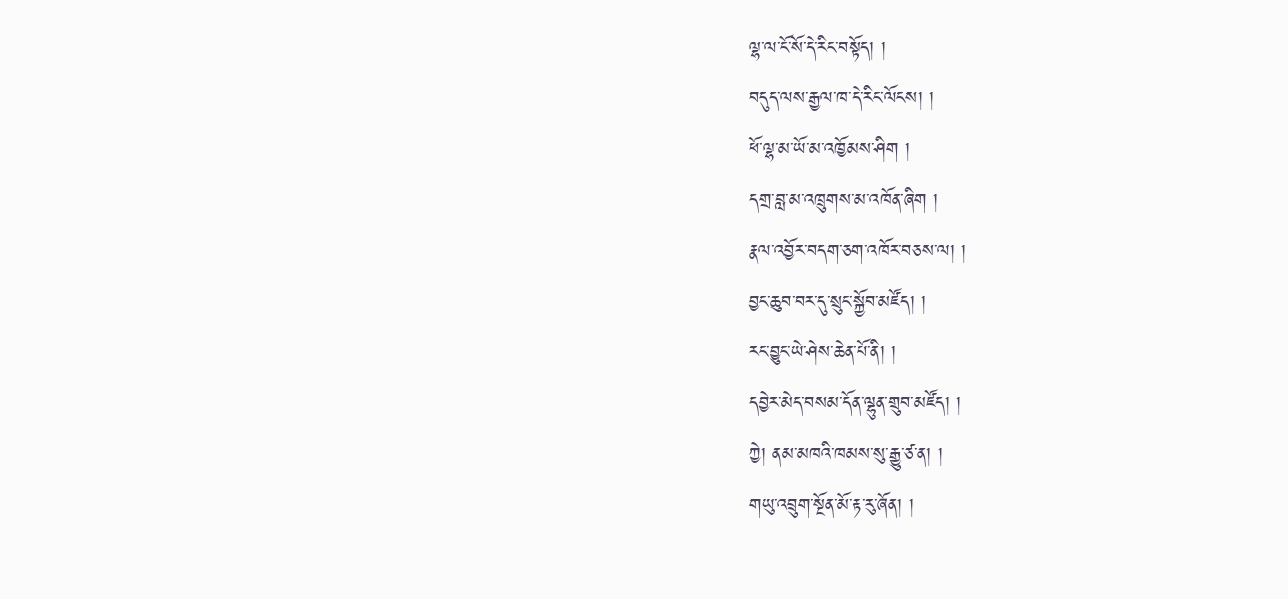ལྷ་ལ་ངོ་སོ་དེ་རིང་བསྟོད། །
བདུད་ལས་རྒྱལ་ཁ་དེ་རིང་ལོངས། །
ཕོ་ལྷ་མ་ཡོ་མ་འཁྱོམས་ཤིག །
དགྲ་བླ་མ་འཁྲུགས་མ་འཁོན་ཞིག །
རྣལ་འབྱོར་བདག་ཅག་འཁོར་བཅས་ལ། །
བྱང་ཆུབ་བར་དུ་སྲུང་སྐྱོབ་མཛོད། །
རང་བྱུང་ཡེ་ཤེས་ཆེན་པོ་ནི། །
དབྱེར་མེད་བསམ་དོན་ལྷུན་གྲུབ་མཛོད། །
ཀྱེ། ནམ་མཁའི་ཁམས་སུ་རྒྱུ་ཙ་ན། །
གཡུ་འབྲུག་སྔོན་མོ་རྟ་རུ་ཞོན། །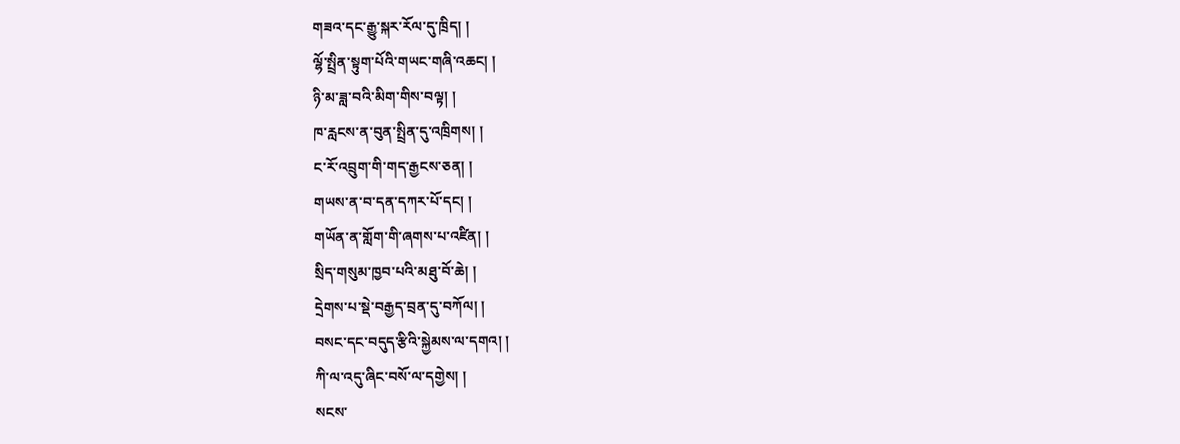གཟའ་དང་རྒྱུ་སྐར་རོལ་དུ་ཁྲིད། །
ལྷོ་སྤྲིན་སྟུག་པོའི་གཡང་གཞི་འཆང། །
ཉི་མ་ཟླ་བའི་མིག་གིས་བལྟ། །
ཁ་རླངས་ན་བུན་སྤྲིན་དུ་འཁྲིགས། །
ང་རོ་འབྲུག་གི་གད་རྒྱངས་ཅན། །
གཡས་ན་བ་དན་དཀར་པོ་དང། །
གཡོན་ན་གློག་གི་ཞགས་པ་འཛིན། །
སྲིད་གསུམ་ཁྱབ་པའི་མཐུ་བོ་ཆེ། །
དྲེགས་པ་སྡེ་བརྒྱད་བྲན་དུ་བཀོལ། །
བསང་དང་བདུད་རྩིའི་སྐྱེམས་ལ་དགའ། །
ཀི་ལ་འདུ་ཞིང་བསོ་ལ་དགྱེས། །
སངས་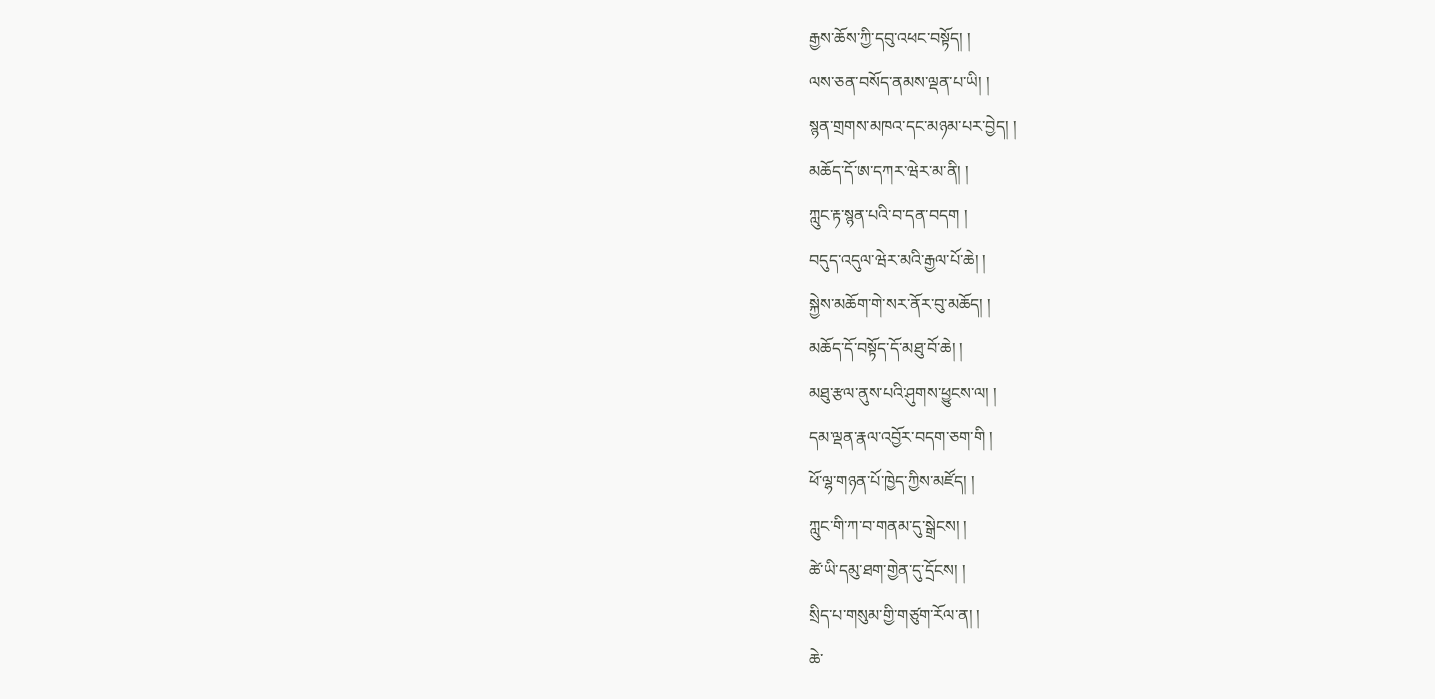རྒྱས་ཆོས་ཀྱི་དབུ་འཕང་བསྟོད། །
ལས་ཅན་བསོད་ནམས་ལྡན་པ་ཡི། །
སྙན་གྲགས་མཁའ་དང་མཉམ་པར་བྱེད། །
མཆོད་དོ་ཨ་དཀར་ཝེར་མ་ནི། །
ཀླུང་རྟ་སྙན་པའི་བ་དན་བདག །
བདུད་འདུལ་ཝེར་མའི་རྒྱལ་པོ་ཆེ། །
སྐྱེས་མཆོག་གེ་སར་ནོར་བུ་མཆོད། །
མཆོད་དོ་བསྟོད་དོ་མཐུ་བོ་ཆེ། །
མཐུ་རྩལ་ནུས་པའི་ཤུགས་ཕྱུངས་ལ། །
དམ་ལྡན་རྣལ་འབྱོར་བདག་ཅག་གི །
ཕོ་ལྷ་གཉན་པོ་ཁྱེད་ཀྱིས་མཛོད། །
ཀླུང་གི་ཀ་བ་གནམ་དུ་སྒྲེངས། །
ཚེ་ཡི་དམུ་ཐག་གྱེན་དུ་དྲོངས། །
སྲིད་པ་གསུམ་གྱི་གཙུག་རོལ་ན། །
ཆེ་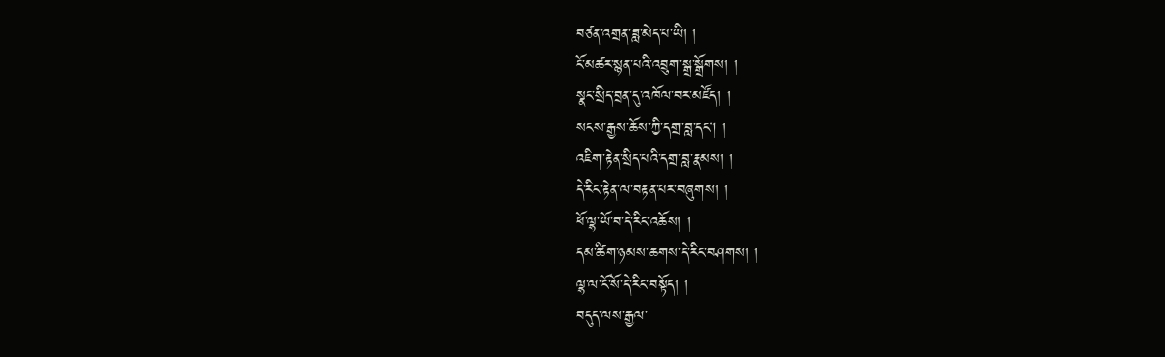བཙན་འགྲན་ཟླ་མེད་པ་ཡི། །
ངོ་མཚར་སྙན་པའི་འབྲུག་སྒྲ་སྒྲོགས། །
སྣང་སྲིད་བྲན་དུ་འཁོལ་བར་མཛོད། །
སངས་རྒྱས་ཆོས་ཀྱི་དགྲ་བླ་དང། །
འཇིག་རྟེན་སྲིད་པའི་དགྲ་བླ་རྣམས། །
དེ་རིང་རྟེན་ལ་བརྟན་པར་བཞུགས། །
ཕོ་ལྷ་ཡོ་བ་དེ་རིང་འཆོས། །
དམ་ཚིག་ཉམས་ཆགས་དེ་རིང་བཤགས། །
ལྷ་ལ་ངོ་སོ་དེ་རིང་བསྟོད། །
བདུད་ལས་རྒྱལ་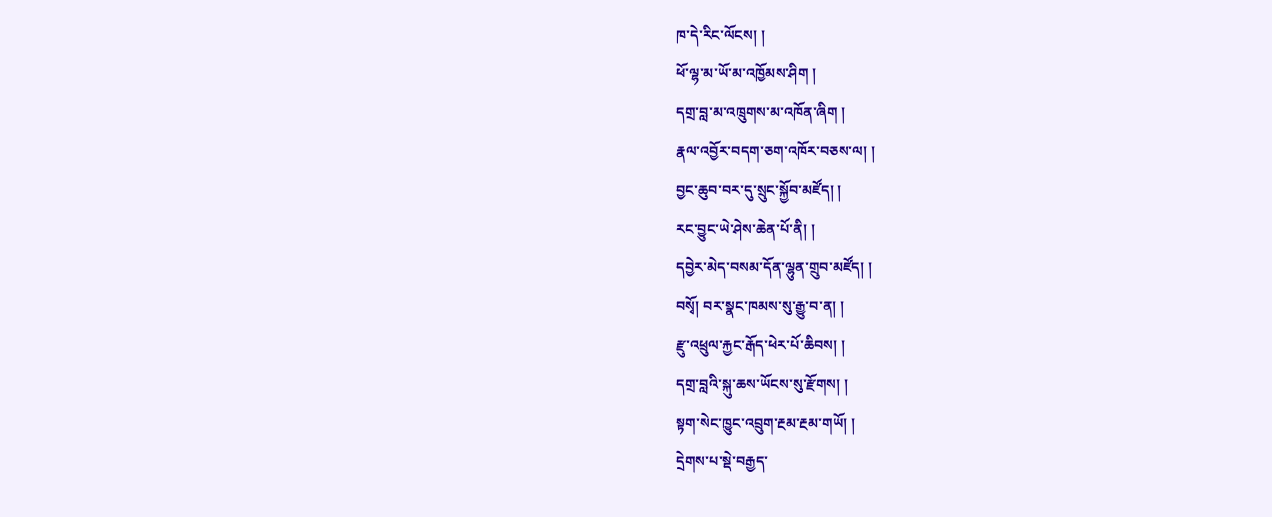ཁ་དེ་རིང་ལོངས། །
ཕོ་ལྷ་མ་ཡོ་མ་འཁྱོམས་ཤིག །
དགྲ་བླ་མ་འཁྲུགས་མ་འཁོན་ཞིག །
རྣལ་འབྱོར་བདག་ཅག་འཁོར་བཅས་ལ། །
བྱང་ཆུབ་བར་དུ་སྲུང་སྐྱོབ་མཛོད། །
རང་བྱུང་ཡེ་ཤེས་ཆེན་པོ་ནི། །
དབྱེར་མེད་བསམ་དོན་ལྷུན་གྲུབ་མཛོད། །
བསྭོ། བར་སྣང་ཁམས་སུ་རྒྱུ་བ་ན། །
རྫུ་འཕྲུལ་རྐྱང་རྒོད་ཕེར་པོ་ཆིབས། །
དགྲ་བླའི་སྐུ་ཆས་ཡོངས་སུ་རྫོགས། །
སྟག་སེང་ཁྱུང་འབྲུག་རྔམ་རྔམ་གཡོ། །
དྲེགས་པ་སྡེ་བརྒྱད་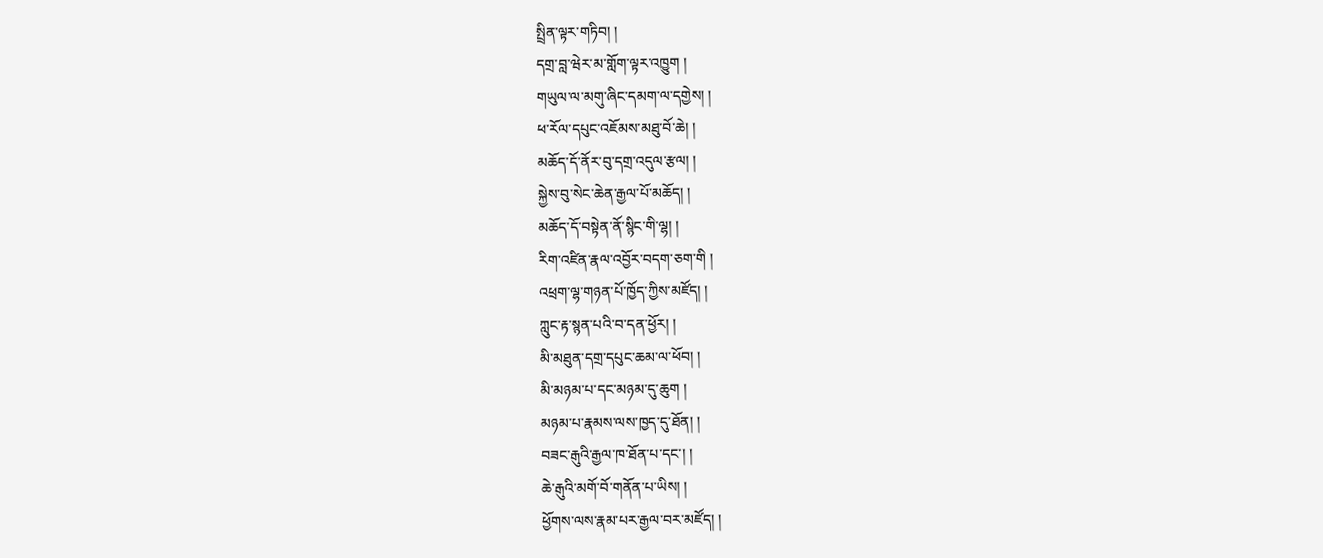སྤྲིན་ལྟར་གཏིབ། །
དགྲ་བླ་ཝེར་མ་གློག་ལྟར་འཁྱུག །
གཡུལ་ལ་མགུ་ཞིང་དམག་ལ་དགྱེས། །
ཕ་རོལ་དཔུང་འཇོམས་མཐུ་བོ་ཆེ། །
མཆོད་དོ་ནོར་བུ་དགྲ་འདུལ་རྩལ། །
སྐྱེས་བུ་སེང་ཆེན་རྒྱལ་པོ་མཆོད། །
མཆོད་དོ་བསྟེན་ནོ་སྙིང་གི་ལྷ། །
རིག་འཛིན་རྣལ་འབྱོར་བདག་ཅག་གི །
འཕྲག་ལྷ་གཉན་པོ་ཁྱོད་ཀྱིས་མཛོད། །
ཀླུང་རྟ་སྙན་པའི་བ་དན་ཕྱོར། །
མི་མཐུན་དགྲ་དཔུང་ཆམ་ལ་ཕོབ། །
མི་མཉམ་པ་དང་མཉམ་དུ་ཆུག །
མཉམ་པ་རྣམས་ལས་ཁྱད་དུ་ཐོན། །
བཟང་རྒུའི་རྒྱལ་ཁ་ཐོན་པ་དང་། །
ཆེ་རྒུའི་མགོ་བོ་གནོན་པ་ཡིས། །
ཕྱོགས་ལས་རྣམ་པར་རྒྱལ་བར་མཛོད། །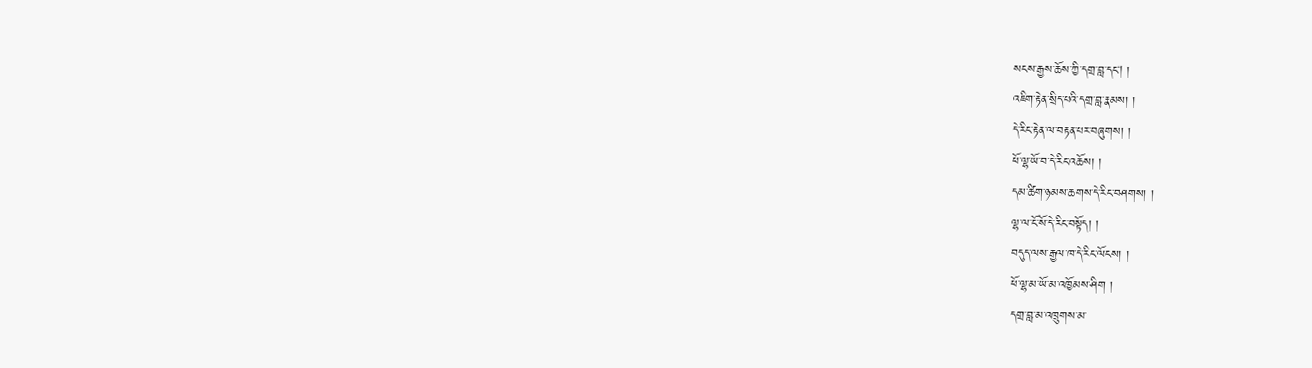སངས་རྒྱས་ཆོས་ཀྱི་དགྲ་བླ་དང། །
འཇིག་རྟེན་སྲིད་པའི་དགྲ་བླ་རྣམས། །
དེ་རིང་རྟེན་ལ་བརྟན་པར་བཞུགས། །
ཕོ་ལྷ་ཡོ་བ་དེ་རིང་འཆོས། །
དམ་ཚིག་ཉམས་ཆགས་དེ་རིང་བཤགས། །
ལྷ་ལ་ངོ་སོ་དེ་རིང་བསྟོད། །
བདུད་ལས་རྒྱལ་ཁ་དེ་རིང་ལོངས། །
ཕོ་ལྷ་མ་ཡོ་མ་འཁྱོམས་ཤིག །
དགྲ་བླ་མ་འཁྲུགས་མ་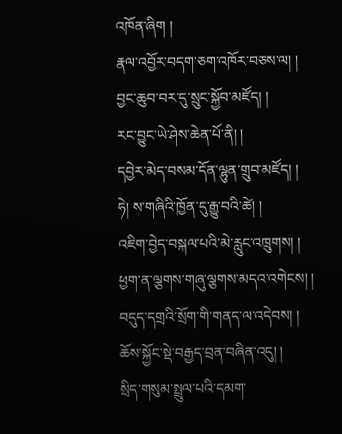འཁོན་ཞིག །
རྣལ་འབྱོར་བདག་ཅག་འཁོར་བཅས་ལ། །
བྱང་ཆུབ་བར་དུ་སྲུང་སྐྱོབ་མཛོད། །
རང་བྱུང་ཡེ་ཤེས་ཆེན་པོ་ནི། །
དབྱེར་མེད་བསམ་དོན་ལྷུན་གྲུབ་མཛོད། །
ཧེ། ས་གཞིའི་ཁྱོན་དུ་རྒྱུ་བའི་ཚེ། །
འཇིག་བྱེད་བསྐལ་པའི་མེ་རླུང་འཁྲུགས། །
ཕྱག་ན་ལྕགས་གཞུ་ལྕགས་མདའ་འགེངས། །
བདུད་དགྲའི་སྲོག་གི་གནད་ལ་འདེབས། །
ཆོས་སྐྱོང་སྡེ་བརྒྱད་བྲན་བཞིན་འདུ། །
སྲིད་གསུམ་སྤྲུལ་པའི་དམག་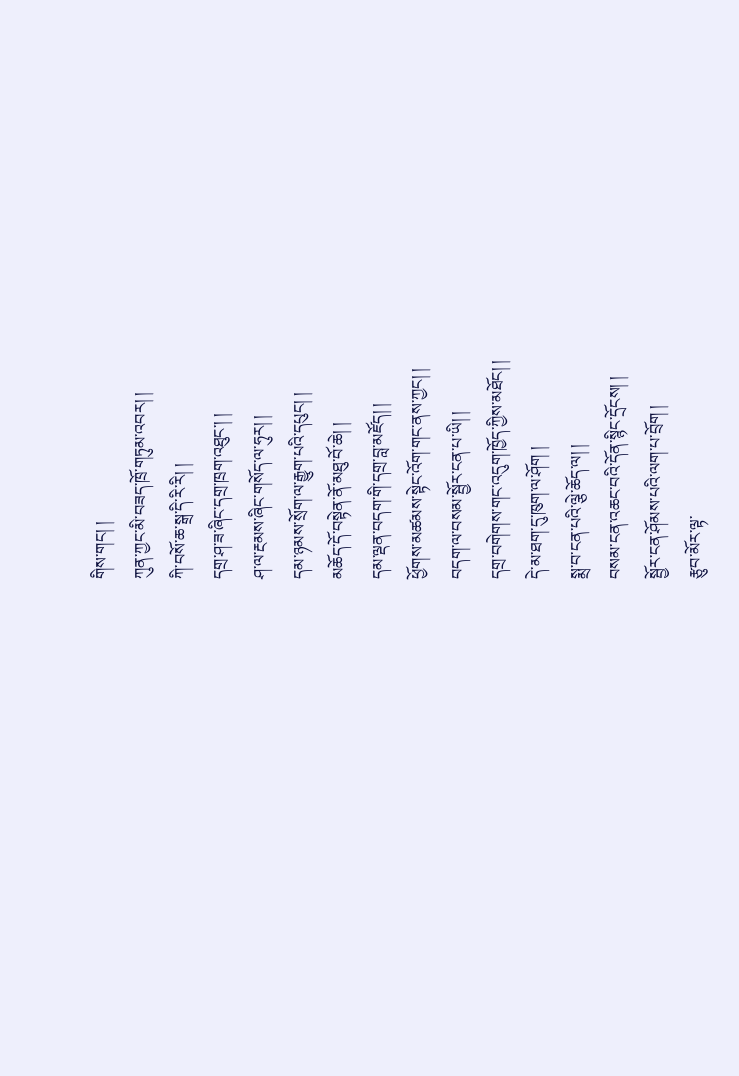གིས་གང། །
ཀུན་ཀྱང་མི་བཟད་ཁྲོ་གཏུམ་འབར། །
ཀི་བསོ་ཆ་སྒྲ་དི་རི་རི། །
དགྲ་ཤ་ཟ་ཞིང་དགྲ་ཁྲག་འཐུང་། །
ཤ་ལ་རྔམས་ཞིང་གསོད་ལ་ཧུར། །
དམ་ཉམས་སྲོག་ལ་རྒྱུག་པའི་དཔུང། །
མཆོད་དོ་བསྟེན་ནོ་མཐུ་བོ་ཆེ། །
དམ་ལྡན་བདག་གི་དགྲ་བླ་མཛོད། །
ཕྱོགས་མཚམས་སྟེང་འོག་གང་ནས་ཀྱང། །
བདག་ལ་བསམ་སྦྱོར་ངན་པ་ཡི། །
དགྲ་བགེགས་གང་འདུག་ཁྱོད་ཀྱིས་མཐོང། །
དེ་མ་ཐག་དུ་ཁུག་ལ་ཤོག །
སྨྲ་བ་ངན་པའི་ལྕེ་ཆོད་ལ། །
བསམ་ངན་འཆང་བའི་དོན་སྙིང་དྲོངས། །
སྦྱོར་ངན་ཤོམས་པའི་ལག་པ་བྲོག །
རྩུབ་མོར་ལྟ་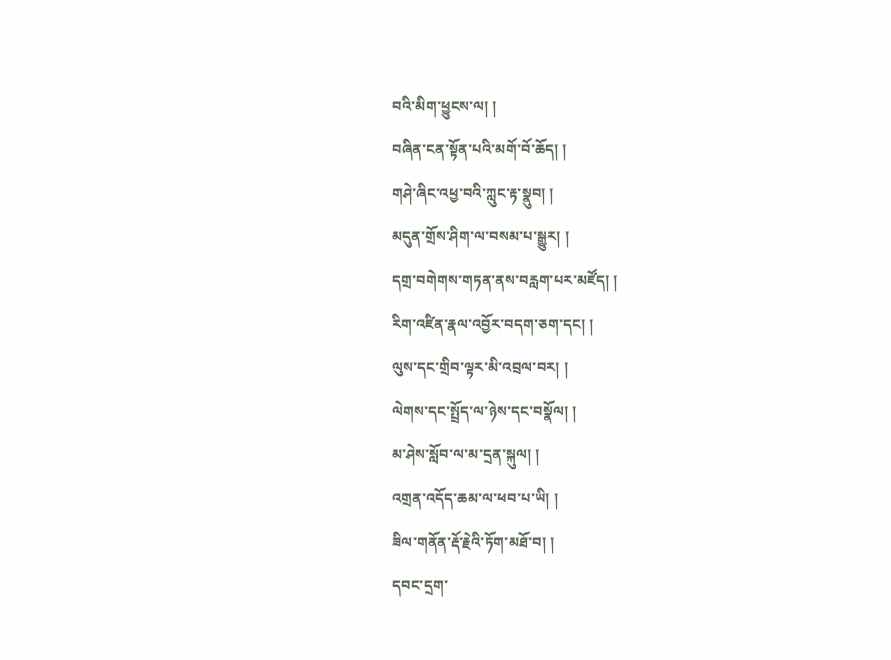བའི་མིག་ཕྱུངས་ལ། །
བཞིན་ངན་སྟོན་པའི་མགོ་བོ་ཆོད། །
གཤེ་ཞིང་འཕྱ་བའི་ཀླུང་རྟ་སྣུབ། །
མདུན་གྲོས་ཤིག་ལ་བསམ་པ་སྒྱུར། །
དགྲ་བགེགས་གཏན་ནས་བརླག་པར་མཛོད། །
རིག་འཛིན་རྣལ་འབྱོར་བདག་ཅག་དང། །
ལུས་དང་གྲིབ་ལྟར་མི་འབྲལ་བར། །
ལེགས་དང་སྤྲོད་ལ་ཉེས་དང་བསྣོལ། །
མ་ཤེས་སློབ་ལ་མ་དྲན་སྐུལ། །
འགྲན་འདོད་ཆམ་ལ་ཕབ་པ་ཡི། །
ཟིལ་གནོན་རྡོ་རྗེའི་ཏོག་མཐོ་བ། །
དབང་དྲག་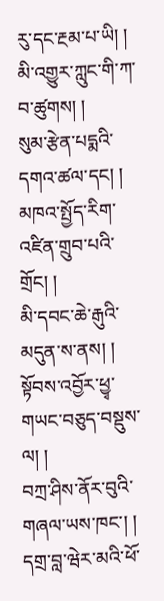རུ་དང་རྔམ་པ་ཡི། །
མི་འགྱུར་ཀླུང་གི་ཀ་བ་ཚུགས། །
སུམ་རྩེན་པདྨའི་དགའ་ཚལ་དང། །
མཁའ་སྤྱོད་རིག་འཛིན་གྲུབ་པའི་གྲོང། །
མི་དབང་ཆེ་རྒུའི་མདུན་ས་ནས། །
སྟོབས་འབྱོར་ཕྱྭ་གཡང་བཅུད་བསྡུས་ལ། །
བཀྲ་ཤིས་ནོར་བུའི་གཞལ་ཡས་ཁང་། །
དགྲ་བླ་ཝེར་མའི་ཕོ་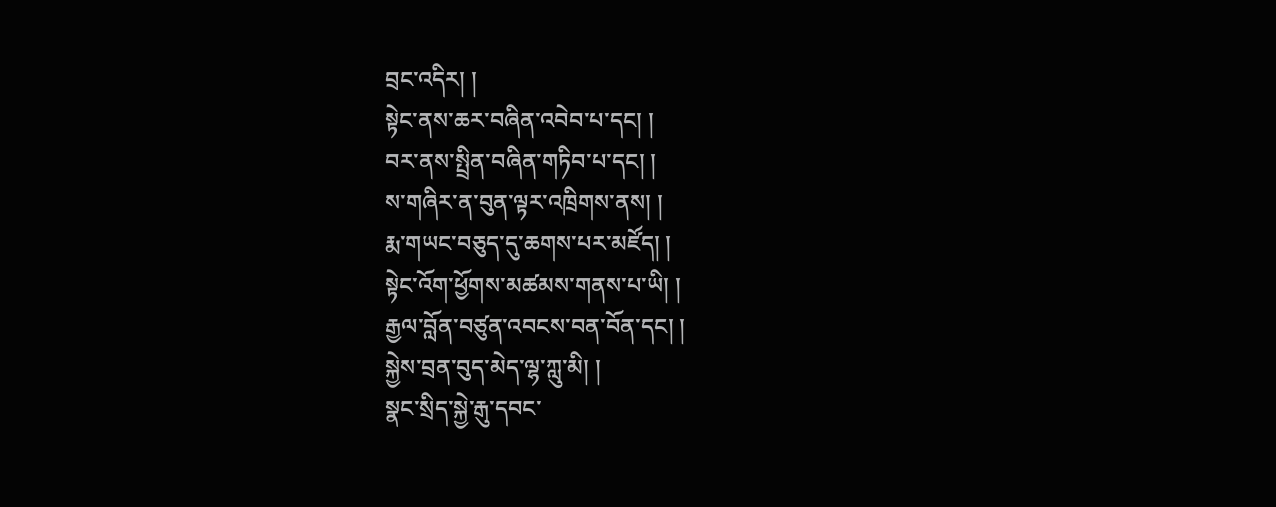བྲང་འདིར། །
སྟེང་ནས་ཆར་བཞིན་འབེབ་པ་དང། །
བར་ནས་སྤྲིན་བཞིན་གཏིབ་པ་དང། །
ས་གཞིར་ན་བུན་ལྟར་འཁྲིགས་ནས། །
རྨ་གཡང་བཅུད་དུ་ཆགས་པར་མཛོད། །
སྟེང་འོག་ཕྱོགས་མཚམས་གནས་པ་ཡི། །
རྒྱལ་བློན་བཙུན་འབངས་བན་བོན་དང། །
སྐྱེས་བྲན་བུད་མེད་ལྷ་ཀླུ་མི། །
སྣང་སྲིད་སྐྱེ་རྒུ་དབང་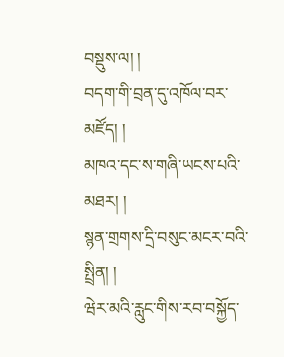བསྡུས་ལ། །
བདག་གི་བྲན་དུ་འཁོལ་བར་མཛོད། །
མཁའ་དང་ས་གཞི་ཡངས་པའི་མཐར། །
སྙན་གྲགས་དྲི་བསུང་མངར་བའི་སྤྲིན། །
ཝེར་མའི་རླུང་གིས་རབ་བསྐྱོད་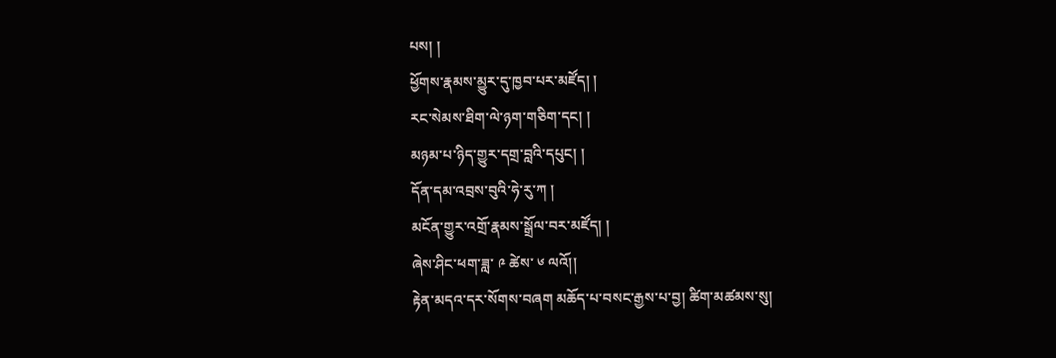པས། །
ཕྱོགས་རྣམས་མྱུར་དུ་ཁྱབ་པར་མཛོད། །
རང་སེམས་ཐིག་ལེ་ཉག་གཅིག་དང། །
མཉམ་པ་ཉིད་གྱུར་དགྲ་བླའི་དཔུང། །
དོན་དམ་འབྲས་བུའི་ཧེ་རུ་ཀ །
མངོན་གྱུར་འགྲོ་རྣམས་སྒྲོལ་བར་མཛོད། །
ཞེས་ཤིང་ཕག་ཟླ་ ༩ ཚེས་ ༦ ལའོ།།
རྟེན་མདའ་དར་སོགས་བཞག མཆོད་པ་བསང་རྒྱས་པ་བྱ། ཚིག་མཚམས་སུ།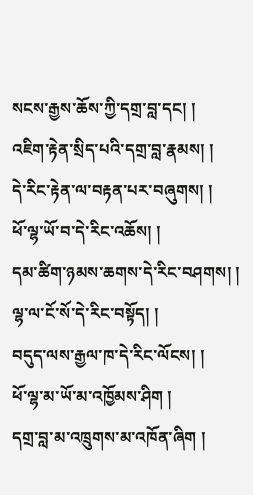སངས་རྒྱས་ཆོས་ཀྱི་དགྲ་བླ་དང། །
འཇིག་རྟེན་སྲིད་པའི་དགྲ་བླ་རྣམས། །
དེ་རིང་རྟེན་ལ་བརྟན་པར་བཞུགས། །
ཕོ་ལྷ་ཡོ་བ་དེ་རིང་འཆོས། །
དམ་ཚིག་ཉམས་ཆགས་དེ་རིང་བཤགས། །
ལྷ་ལ་ངོ་སོ་དེ་རིང་བསྟོད། །
བདུད་ལས་རྒྱལ་ཁ་དེ་རིང་ལོངས། །
ཕོ་ལྷ་མ་ཡོ་མ་འཁྱོམས་ཤིག །
དགྲ་བླ་མ་འཁྲུགས་མ་འཁོན་ཞིག །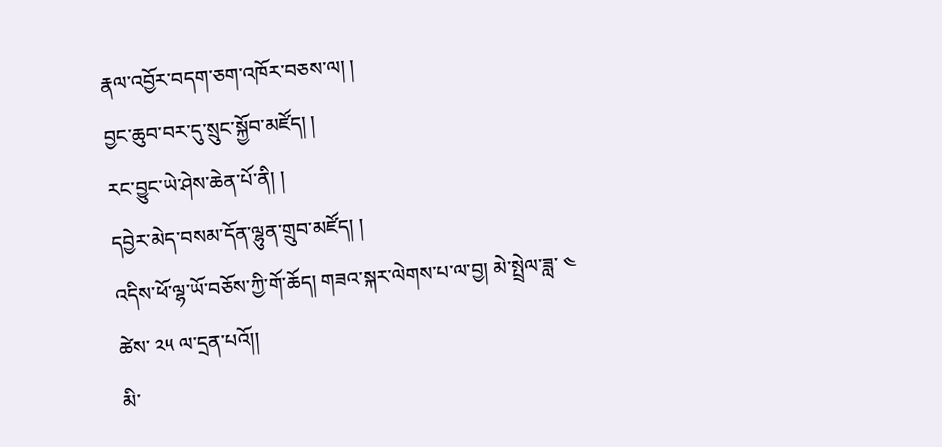རྣལ་འབྱོར་བདག་ཅག་འཁོར་བཅས་ལ། །
བྱང་ཆུབ་བར་དུ་སྲུང་སྐྱོབ་མཛོད། །
རང་བྱུང་ཡེ་ཤེས་ཆེན་པོ་ནི། །
དབྱེར་མེད་བསམ་དོན་ལྷུན་གྲུབ་མཛོད། །
འདིས་ཕོ་ལྷ་ཡོ་བཅོས་ཀྱི་གོ་ཆོད། གཟའ་སྐར་ལེགས་པ་ལ་བྱ། མེ་སྤྲེལ་ཟླ་ ༤ ཚེས་ ༢༥ ལ་དྲན་པའོ།།
མི་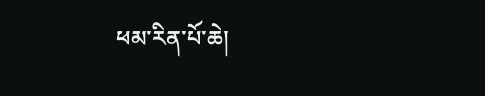ཕམ་རིན་པོ་ཆེ།